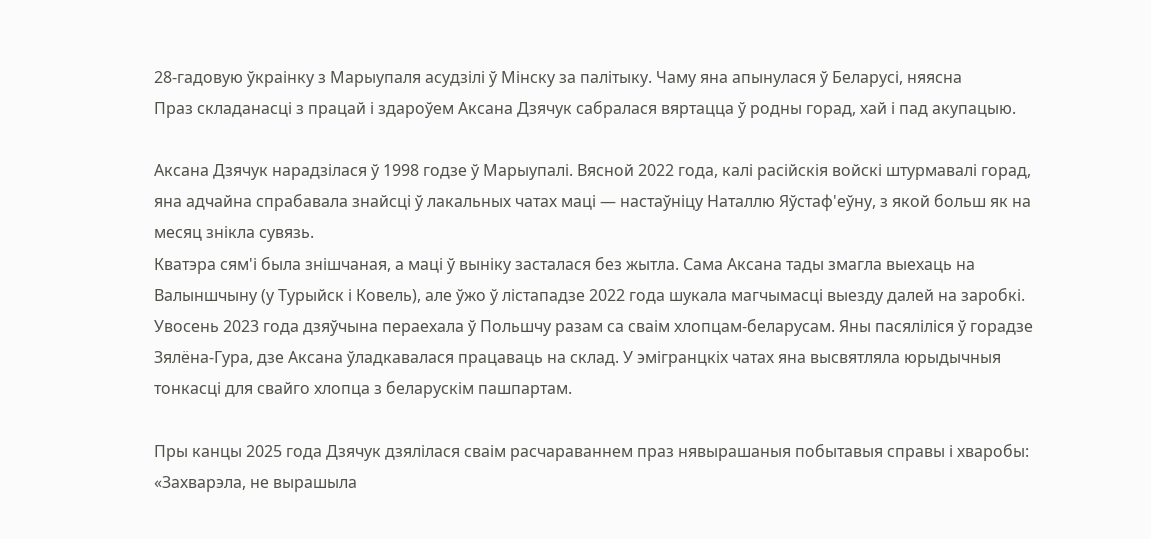28‑гадовую ўкраінку з Марыупаля асудзілі ў Мінску за палітыку. Чаму яна апынулася ў Беларусі, няясна
Праз складанасці з працай і здароўем Аксана Дзячук сабралася вяртацца ў родны горад, хай і пад акупацыю.

Аксана Дзячук нарадзілася ў 1998 годзе ў Марыупалі. Вясной 2022 года, калі расійскія войскі штурмавалі горад, яна адчайна спрабавала знайсці ў лакальных чатах маці — настаўніцу Наталлю Яўстаф'еўну, з якой больш як на месяц знікла сувязь.
Кватэра сям'і была знішчаная, а маці ў выніку засталася без жытла. Сама Аксана тады змагла выехаць на Валыншчыну (у Турыйск і Ковель), але ўжо ў лістападзе 2022 года шукала магчымасці выезду далей на заробкі.
Увосень 2023 года дзяўчына пераехала ў Польшчу разам са сваім хлопцам-беларусам. Яны пасяліліся ў горадзе Зялёна-Гура, дзе Аксана ўладкавалася працаваць на склад. У эмігранцкіх чатах яна высвятляла юрыдычныя тонкасці для свайго хлопца з беларускім пашпартам.

Пры канцы 2025 года Дзячук дзялілася сваім расчараваннем праз нявырашаныя побытавыя справы і хваробы: «Захварэла, не вырашыла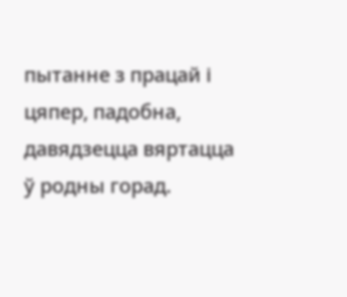пытанне з працай і цяпер, падобна, давядзецца вяртацца ў родны горад.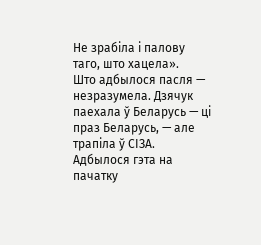Не зрабіла і палову таго, што хацела».
Што адбылося пасля — незразумела. Дзячук паехала ў Беларусь — ці праз Беларусь, — але трапіла ў СІЗА. Адбылося гэта на пачатку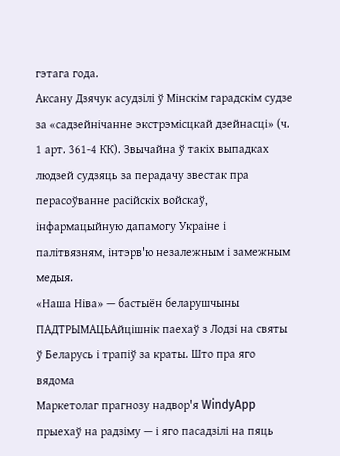гэтага года.
Аксану Дзячук асудзілі ў Мінскім гарадскім судзе за «садзейнічанне экстрэмісцкай дзейнасці» (ч. 1 арт. 361‑4 КК). Звычайна ў такіх выпадках людзей судзяць за перадачу звестак пра перасоўванне расійскіх войскаў, інфармацыйную дапамогу Украіне і палітвязням, інтэрв'ю незалежным і замежным медыя.
«Наша Нiва» — бастыён беларушчыны
ПАДТРЫМАЦЬАйцішнік паехаў з Лодзі на святы ў Беларусь і трапіў за краты. Што пра яго вядома
Маркетолаг прагнозу надвор'я WindyApp прыехаў на радзіму — і яго пасадзілі на пяць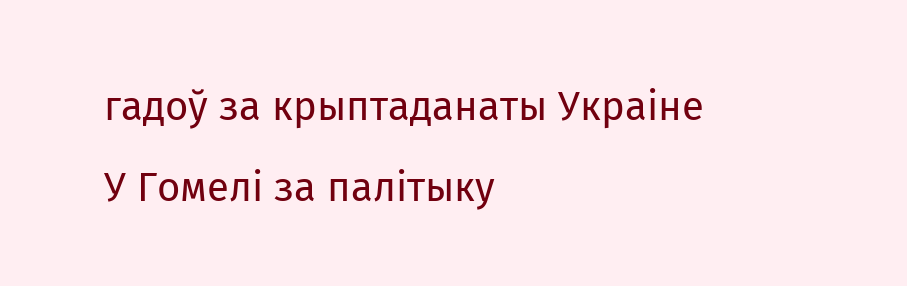гадоў за крыптаданаты Украіне
У Гомелі за палітыку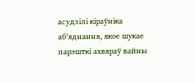асудзілі кіраўніка аб'яднання, якое шукае парэшткі ахвяраў вайны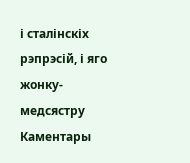і сталінскіх рэпрэсій, і яго жонку-медсястру
Каментары